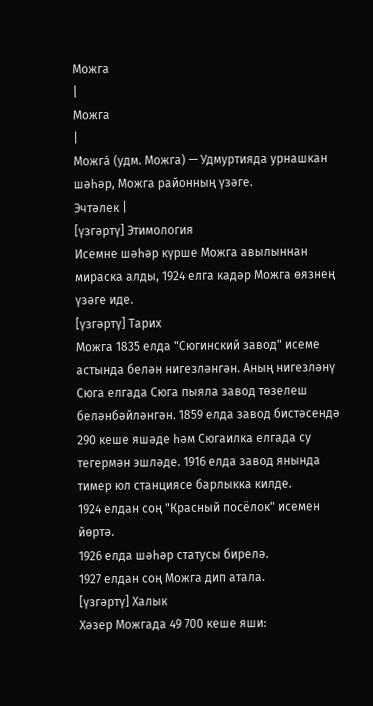Можга
|
Можга
|
Можга́ (удм. Можга) — Удмуртияда урнашкан шәһәр, Можга районның үзәге.
Эчтәлек |
[үзгәртү] Этимология
Исемне шәһәр күрше Можга авылыннан мираска алды, 1924 елга кадәр Можга өязнең үзәге иде.
[үзгәртү] Тарих
Можга 1835 елда "Сюгинский завод" исеме астында белән нигезләнгән. Аның нигезләнү Сюга елгада Сюга пыяла завод төзелеш беләнбәйләнгән. 1859 елда завод бистәсендә 290 кеше яшәде һәм Сюгаилка елгада су тегермән эшләде. 1916 елда завод янында тимер юл станциясе барлыкка килде.
1924 елдан соң "Красный посёлок" исемен йөртә.
1926 елда шәһәр статусы бирелә.
1927 елдан соң Можга дип атала.
[үзгәртү] Халык
Хәзер Можгада 49 700 кеше яши: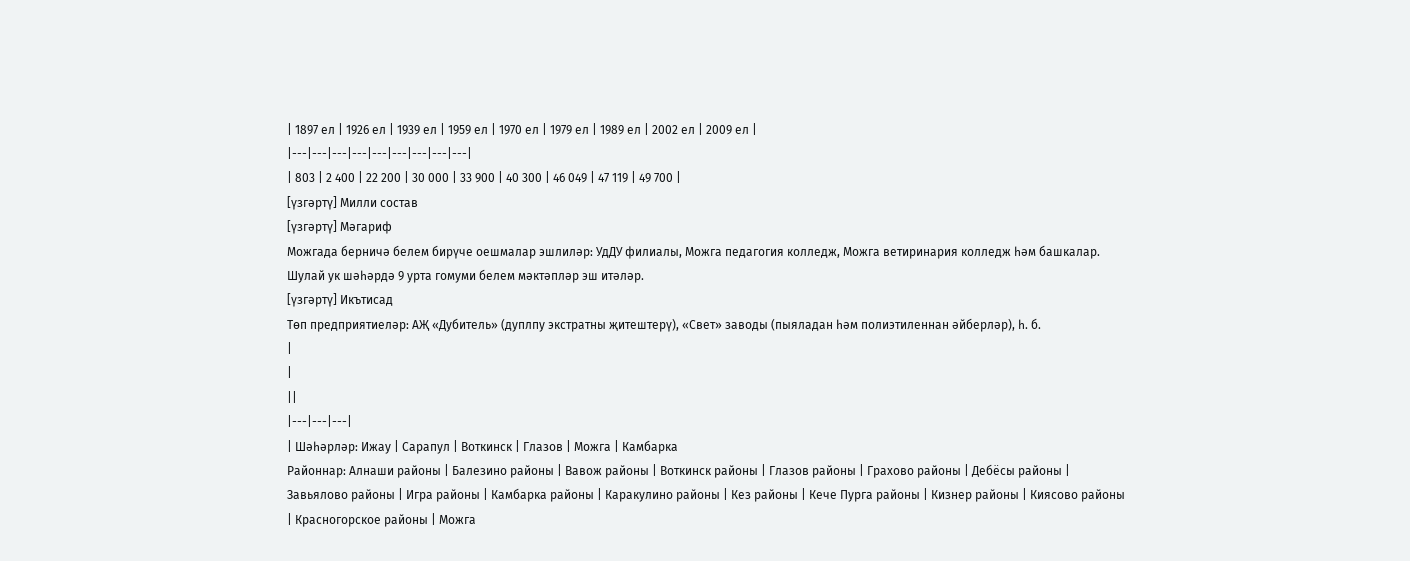| 1897 ел | 1926 ел | 1939 ел | 1959 ел | 1970 ел | 1979 ел | 1989 ел | 2002 ел | 2009 ел |
|---|---|---|---|---|---|---|---|---|
| 803 | 2 400 | 22 200 | 30 000 | 33 900 | 40 300 | 46 049 | 47 119 | 49 700 |
[үзгәртү] Милли состав
[үзгәртү] Мәгариф
Можгада берничә белем бирүче оешмалар эшлиләр: УдДУ филиалы, Можга педагогия колледж, Можга ветиринария колледж һәм башкалар. Шулай ук шәһәрдә 9 урта гомуми белем мәктәпләр эш итәләр.
[үзгәртү] Икътисад
Төп предприятиеләр: АҖ «Дубитель» (дуплпу экстратны җитештерү), «Свет» заводы (пыяладан һәм полиэтиленнан әйберләр), һ. б.
|
|
||
|---|---|---|
| Шәһәрләр: Ижау | Сарапул | Воткинск | Глазов | Можга | Камбарка
Районнар: Алнаши районы | Балезино районы | Вавож районы | Воткинск районы | Глазов районы | Грахово районы | Дебёсы районы | Завьялово районы | Игра районы | Камбарка районы | Каракулино районы | Кез районы | Кече Пурга районы | Кизнер районы | Киясово районы | Красногорское районы | Можга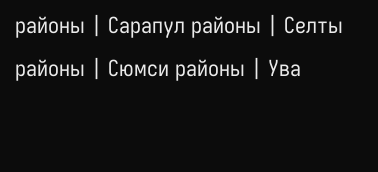районы | Сарапул районы | Селты районы | Сюмси районы | Ува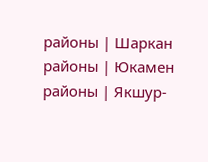районы | Шаркан районы | Юкамен районы | Якшур-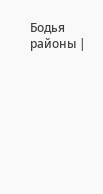Бодья районы |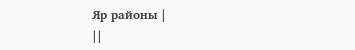Яр районы |
||